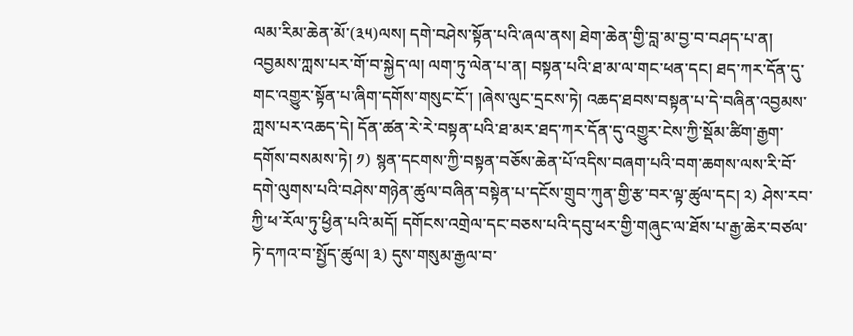ལམ་རིམ་ཆེན་མོ་(༣༥)ལས། དགེ་བཤེས་སྟོན་པའི་ཞལ་ནས། ཐེག་ཆེན་གྱི་བླ་མ་བྱ་བ་བཤད་པ་ན། འབྱམས་ཀླས་པར་གོ་བ་སྐྱེད་ལ། ལག་ཏུ་ལེན་པ་ན། བསྟན་པའི་ཐ་མ་ལ་གང་ཕན་དང། ཐད་ཀར་དོན་དུ་གང་འགྱུར་སྟོན་པ་ཞིག་དགོས་གསུང་ངོ་། །ཞེས་ལུང་དྲངས་ཏེ། འཆད་ཐབས་བསྟན་པ་དེ་བཞིན་འབྱམས་ཀླས་པར་འཆད་དེ། དོན་ཚན་རེ་རེ་བསྟན་པའི་ཐ་མར་ཐད་ཀར་དོན་དུ་འགྱུར་ངེས་ཀྱི་སྡོམ་ཚིག་རྒྱག་དགོས་བསམས་ཏེ། ༡) སྙན་དངགས་ཀྱི་བསྟན་བཅོས་ཆེན་པོ་འདིས་བཞག་པའི་བག་ཆགས་ལས་རི་བོ་དགེ་ལུགས་པའི་བཤེས་གཉེན་ཚུལ་བཞིན་བསྟེན་པ་དངོས་གྲུབ་ཀུན་གྱི་རྩ་བར་ལྟ་ཚུལ་དང། ༢) ཤེས་རབ་ཀྱི་ཕ་རོལ་ཏུ་ཕྱིན་པའི་མདོ། དགོངས་འགྲེལ་དང་བཅས་པའི་དབུ་ཕར་གྱི་གཞུང་ལ་ཐོས་པ་རྒྱ་ཆེར་བཙལ་ཏེ་དཀའ་བ་སྤྱོད་ཚུལ། ༣) དུས་གསུམ་རྒྱལ་བ་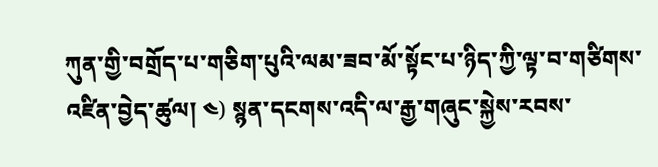ཀུན་གྱི་བགྲོད་པ་གཅིག་པུའི་ལམ་ཟབ་མོ་སྟོང་པ་ཉིད་ཀྱི་ལྟ་བ་གཙིགས་འཛིན་བྱེད་ཚུལ། ༤) སྙན་དངགས་འདི་ལ་རྒྱ་གཞུང་སྐྱེས་རབས་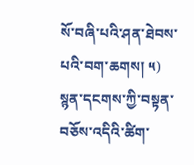སོ་བཞི་པའི་ཤན་ཐེབས་པའི་བག་ཆགས། ༥) སྙན་དངགས་ཀྱི་བསྟན་བཅོས་འདིའི་ཚིག་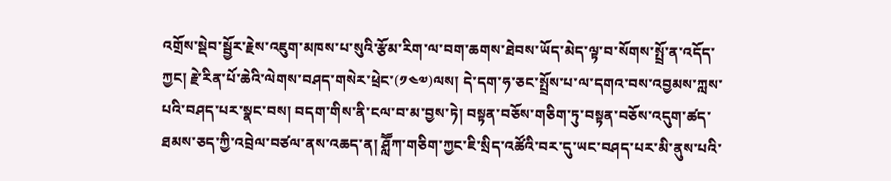འགྲོས་སྡེབ་སྦྱོར་རྗེས་འཇུག་མཁས་པ་སུའི་རྩོམ་རིག་ལ་བག་ཆགས་ཐེབས་ཡོད་མེད་ལྟ་བ་སོགས་སྤྲོ་ན་འདོད་ཀྱང། རྗེ་རིན་པོ་ཆེའི་ལེགས་བཤད་གསེར་ཕྲེང་(༡༤༧)ལས། དེ་དག་ཧ་ཅང་སྤྲོས་པ་ལ་དགའ་བས་འབྱམས་ཀླས་པའི་བཤད་པར་སྣང་བས། བདག་གིས་ནི་ངལ་བ་མ་བྱས་ཏེ། བསྟན་བཅོས་གཅིག་ཏུ་བསྟན་བཅོས་འདུག་ཚད་ཐམས་ཅད་ཀྱི་འབྲེལ་བཙལ་ནས་འཆད་ན། ཤླཽཀ་གཅིག་ཀྱང་ཇི་སྲིད་འཚོའི་བར་དུ་ཡང་བཤད་པར་མི་ནུས་པའི་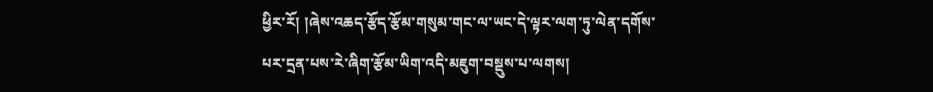ཕྱིར་རོ། །ཞེས་འཆད་རྩོད་རྩོམ་གསུམ་གང་ལ་ཡང་དེ་ལྟར་ལག་ཏུ་ལེན་དགོས་པར་དྲན་པས་རེ་ཞིག་རྩོམ་ཡིག་འདི་མཇུག་བསྡུས་པ་ལགས།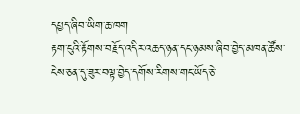དཔྱད་ཞིབ་ཡིག་ཆ་ཁག
རྟག་ངུའི་རྟོགས་བརྗོད་འདིར་འཆད་ཉན་དང་ཉམས་ཞིབ་བྱེད་མཁན་ཚོས་ངེས་ཅན་དུ་ཟུར་བལྟ་བྱེད་དགོས་རིགས་གང་ཡོད་ཅེ་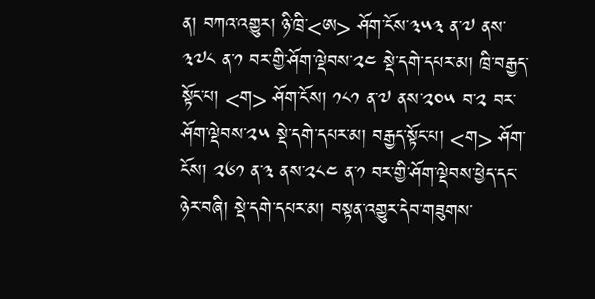ན། བཀའ་འགྱུར། ཉི་ཁྲི་<ཨ> ཤོག་ངོས་༣༥༣ ན་༧ ནས་༣༧༨ ན་༡ བར་གྱི་ཤོག་ལྡེབས་༢༤ སྡེ་དགེ་དཔར་མ། ཁྲི་བརྒྱད་སྟོང་པ། <ག> ཤོག་ངོས། ༡༨༡ ན་༧ ནས་༢༠༥ བ་༢ བར་ཤོག་ལྡེབས་༢༥ སྡེ་དགེ་དཔར་མ། བརྒྱད་སྟོང་པ། <ག> ཤོག་ངོས། ༢༦༡ ན་༣ ནས་༢༨༤ ན་༡ བར་གྱི་ཤོག་ལྡེབས་ཕྱེད་དང་ཉེར་བཞི། སྡེ་དགེ་དཔར་མ། བསྟན་འགྱུར་དེབ་གཟུགས་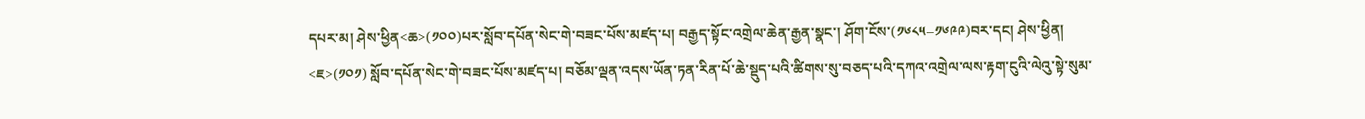དཔར་མ། ཤེས་ཕྱིན<ཆ>(༡༠༠)པར་སློབ་དཔོན་སེང་གེ་བཟང་པོས་མཛད་པ། བརྒྱད་སྟོང་འགྲེལ་ཆེན་རྒྱན་སྣང་། ཤོག་ངོས་(༡༦༨༥–༡༦༩༩)བར་དང། ཤེས་ཕྱིན། <ཇ>(༡༠༡) སློབ་དཔོན་སེང་གེ་བཟང་པོས་མཛད་པ། བཅོམ་ལྡན་འདས་ཡོན་ཏན་རིན་པོ་ཆེ་སྡུད་པའི་ཚིགས་སུ་བཅད་པའི་དཀའ་འགྲེལ་ལས་རྟག་ངུའི་ལེའུ་སྟེ་སུམ་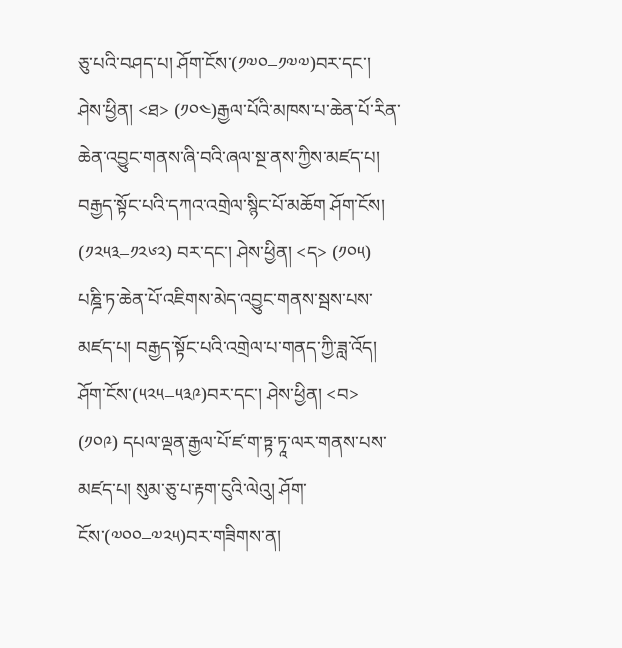ཅུ་པའི་བཤད་པ། ཤོག་ངོས་(༡༧༠–༡༧༧)བར་དང་། ཤེས་ཕྱིན། <ཐ> (༡༠༤)རྒྱལ་པོའི་མཁས་པ་ཆེན་པོ་རིན་ཆེན་འབྱུང་གནས་ཞི་བའི་ཞལ་སྔ་ནས་ཀྱིས་མཛད་པ། བརྒྱད་སྟོང་པའི་དཀའ་འགྲེལ་སྙིང་པོ་མཆོག ཤོག་ངོས། (༡༢༥༣–༡༢༦༢) བར་དང་། ཤེས་ཕྱིན། <ད> (༡༠༥) པཎྜི་ཏ་ཆེན་པོ་འཇིགས་མེད་འབྱུང་གནས་སྦས་པས་མཛད་པ། བརྒྱད་སྟོང་པའི་འགྲེལ་པ་གནད་ཀྱི་ཟླ་འོད། ཤོག་ངོས་(༥༢༥–༥༣༩)བར་དང་། ཤེས་ཕྱིན། <བ> (༡༠༩) དཔལ་ལྡན་རྒྱལ་པོ་ཛ་ག་ཏྟ་ཏཱ་ལར་གནས་པས་མཛད་པ། སུམ་ཅུ་པ་རྟག་ངུའི་ལེའུ། ཤོག་ངོས་(༧༠༠–༧༢༥)བར་གཟིགས་ན།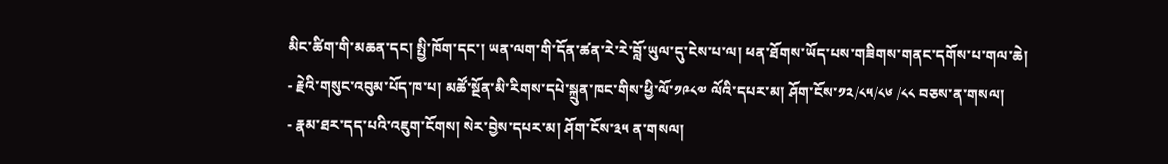མིང་ཚིག་གི་མཆན་དང། སྤྱི་ཁོག་དང་། ཡན་ལག་གི་དོན་ཚན་རེ་རེ་བློ་ཡུལ་དུ་ངེས་པ་ལ། ཕན་ཐོགས་ཡོད་པས་གཟིགས་གནང་དགོས་པ་གལ་ཆེ།
- རྗེའི་གསུང་འབུམ་པོད་ཁ་པ། མཚོ་སྔོན་མི་རིགས་དཔེ་སྐྲུན་ཁང་གིས་ཕྱི་ལོ་༡༩༨༧ ལོའི་དཔར་མ། ཤོག་ངོས་༡༢/༨༥/༨༦ /༨༨ བཅས་ན་གསལ།
- རྣམ་ཐར་དད་པའི་འཇུག་ངོགས། སེར་བྱེས་དཔར་མ། ཤོག་ངོས་༣༥ ན་གསལ།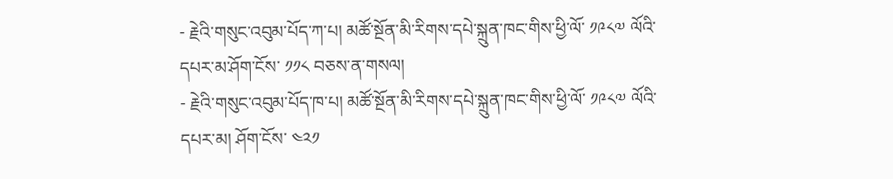- རྗེའི་གསུང་འབུམ་པོད་ཀ་པ། མཚོ་སྔོན་མི་རིགས་དཔེ་སྐྲུན་ཁང་གིས་ཕྱི་ལོ་ ༡༩༨༧ ལོའི་དཔར་མ་ཤོག་ངོས་ ༡༡༨ བཅས་ན་གསལ།
- རྗེའི་གསུང་འབུམ་པོད་ཁ་པ། མཚོ་སྔོན་མི་རིགས་དཔེ་སྐྲུན་ཁང་གིས་ཕྱི་ལོ་ ༡༩༨༧ ལོའི་དཔར་མ། ཤོག་ངོས་ ༤༢༡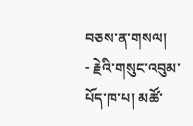བཅས་ན་གསལ།
- རྗེའི་གསུང་འབུམ་པོད་ཁ་པ། མཚོ་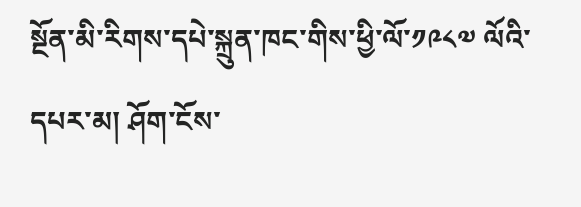སྔོན་མི་རིགས་དཔེ་སྐྲུན་ཁང་གིས་ཕྱི་ལོ་༡༩༨༧ ལོའི་དཔར་མ། ཤོག་ངོས་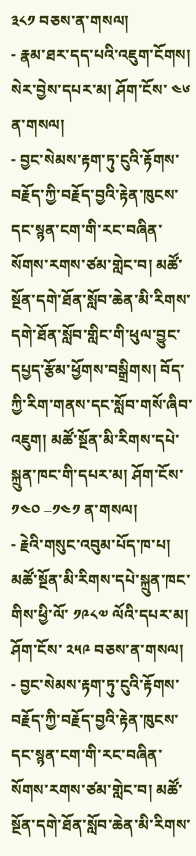༣༨༡ བཅས་ན་གསལ།
- རྣམ་ཐར་དད་པའི་འཇུག་ངོགས། སེར་བྱེས་དཔར་མ། ཤོག་ངོས་ ༤༦ ན་གསལ།
- བྱང་སེམས་རྟག་ཏུ་ངུའི་རྟོགས་བརྗོད་ཀྱི་བརྗོད་བྱའི་རྟེན་ཁུངས་དང་སྙན་ངག་གི་རང་བཞིན་སོགས་རགས་ཙམ་གླེང་བ། མཚོ་སྔོན་དགེ་ཐོན་སློབ་ཆེན་མི་རིགས་དགེ་ཐོན་སློབ་གླིང་གི་ཕུལ་བྱུང་དཔྱད་རྩོམ་ཕྱོགས་བསྒྲིགས། བོད་ཀྱི་རིག་གནས་དང་སློབ་གསོ་ཞིབ་འཇུག། མཚོ་སྔོན་མི་རིགས་དཔེ་སྐྲུན་ཁང་གི་དཔར་མ། ཤོག་ངོས་༡༤༠ –༡༤༡ ན་གསལ།
- རྗེའི་གསུང་འབུམ་པོད་ཁ་པ། མཚོ་སྔོན་མི་རིགས་དཔེ་སྐྲུན་ཁང་གིས་ཕྱི་ལོ་ ༡༩༨༧ ལོའི་དཔར་མ། ཤོག་ངོས་ ༢༥༩ བཅས་ན་གསལ།
- བྱང་སེམས་རྟག་ཏུ་ངུའི་རྟོགས་བརྗོད་ཀྱི་བརྗོད་བྱའི་རྟེན་ཁུངས་དང་སྙན་ངག་གི་རང་བཞིན་སོགས་རགས་ཙམ་གླེང་བ། མཚོ་སྔོན་དགེ་ཐོན་སློབ་ཆེན་མི་རིགས་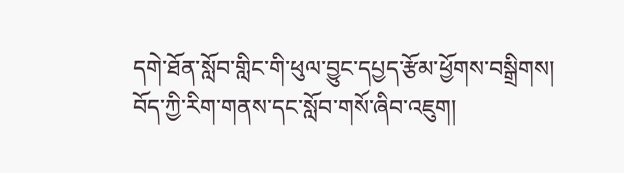དགེ་ཐོན་སློབ་གླིང་གི་ཕུལ་བྱུང་དཔྱད་རྩོམ་ཕྱོགས་བསྒྲིགས། བོད་ཀྱི་རིག་གནས་དང་སློབ་གསོ་ཞིབ་འཇུག།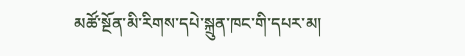མཚོ་སྔོན་མི་རིགས་དཔེ་སྐྲུན་ཁང་གི་དཔར་མ།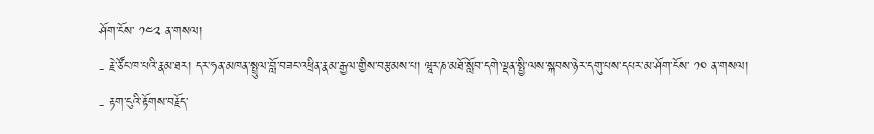ཤོག་ངོས་ ༡༤༢ ན་གསལ།
- རྗེ་ཙོང་ཁ་པའི་རྣམ་ཐར། དར་ཧན་མཁན་སྤྲུལ་བློ་བཟང་འཕྲིན་རྣམ་རྒྱལ་གྱིས་བརྩམས་པ། ཝཱར་ཎ་མཐོ་སློབ་དགེ་ལྡན་སྤྱི་ལས་སྐབས་ཉེར་དགུ་པས་དཔར་མ་ཤོག་ངོས་ ༡༠ ན་གསལ།
- རྟག་ངུའི་རྟོགས་བརྗོད་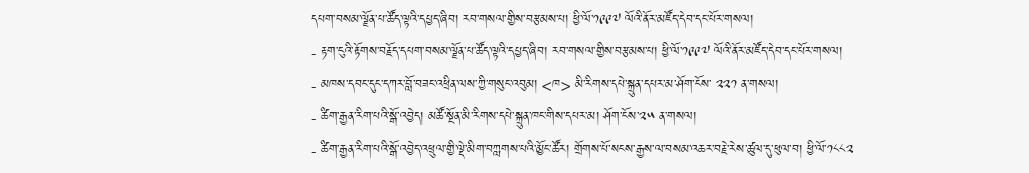དཔག་བསམ་ལྗོན་པ་ཚོད་ལྟའི་དཔྱད་ཞིབ། རབ་གསལ་གྱིས་བརྩམས་པ། ཕྱི་ལོ་༡༩༩༧ ལོའི་ནོར་མཛོད་དེབ་དང་པོར་གསལ།
- རྟག་ངུའི་རྟོགས་བརྗོད་དཔག་བསམ་ལྗོན་པ་ཚོད་ལྟའི་དཔྱད་ཞིབ། རབ་གསལ་གྱིས་བརྩམས་པ། ཕྱི་ལོ་༡༩༩༧ ལོའི་ནོར་མཛོད་དེབ་དང་པོར་གསལ།
- མཁས་དབང་དུང་དཀར་བློ་བཟང་འཕྲིན་ལས་ཀྱི་གསུང་འབུམ། <ཁ> མི་རིགས་དཔེ་སྐྲུན་དཔར་མ་ཤོག་ངོས་ ༢༢༡ ན་གསལ།
- ཚིག་རྒྱན་རིག་པའི་སྒོ་འབྱེད། མཚོ་སྔོན་མི་རིགས་དཔེ་སྐྲུན་ཁང་གིས་དཔར་མ། ཤོག་ངོས་༢༥ ན་གསལ།
- ཚིག་རྒྱན་རིག་པའི་སྒོ་འབྱེད་འཕྲུལ་གྱི་ལྡེ་མིག་བཀླགས་པའི་མྱོང་ཚོར། གྲོགས་པོ་སངས་རྒྱས་ལ་བསམ་འཆར་བརྗེ་རེས་ཚུལ་དུ་ཕུལ་བ། ཕྱི་ལོ་༡༨༨༢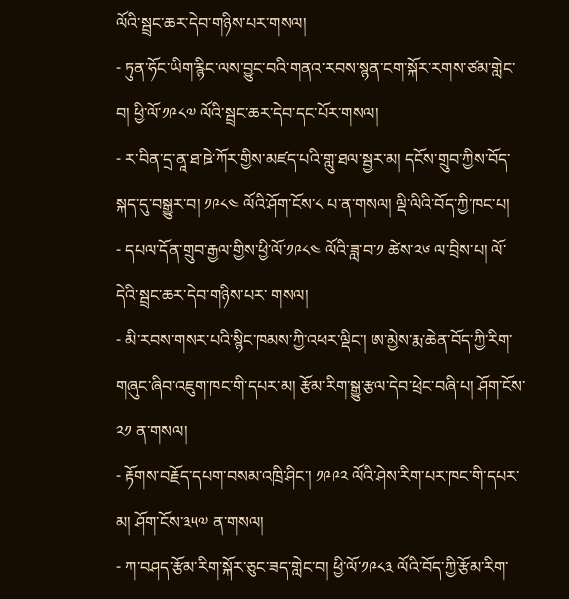ལོའི་སྦྲང་ཆར་དེབ་གཉིས་པར་གསལ།
- ཏུན་ཧོང་ཡིག་རྙིང་ལས་བྱུང་བའི་གནའ་རབས་སྙན་ངག་སྐོར་རགས་ཙམ་གླེང་བ། ཕྱི་ལོ་༡༩༨༧ ལོའི་སྦྲང་ཆར་དེབ་དང་པོར་གསལ།
- ར་བིན་དྲ་ནཱ་ཐ་ཋེ་ཀོར་གྱིས་མཛད་པའི་གླུ་ཐལ་སྦྱར་མ། དངོས་གྲུབ་ཀྱིས་བོད་སྐད་དུ་བསྒྱུར་བ། ༡༩༨༤ ལོའི་ཤོག་ངོས་༨ པ་ན་གསལ། ལྡི་ལིའི་བོད་ཀྱི་ཁང་པ།
- དཔལ་དོན་གྲུབ་རྒྱལ་གྱིས་ཕྱི་ལོ་༡༩༨༤ ལོའི་ཟླ་བ་༡ ཚེས་༢༦ ལ་བྲིས་པ། ལོ་དེའི་སྦྲང་ཆར་དེབ་གཉིས་པར་ གསལ།
- མི་རབས་གསར་པའི་སྙིང་ཁམས་ཀྱི་འཕར་ལྡིང་། ཨ་མྱེས་རྨ་ཆེན་བོད་ཀྱི་རིག་གཞུང་ཞིབ་འཇུག་ཁང་གི་དཔར་མ། རྩོམ་རིག་སྒྱུ་རྩལ་དེབ་ཕྲེང་བཞི་པ། ཤོག་ངོས་ ༢༡ ན་གསལ།
- རྟོགས་བརྗོད་དཔག་བསམ་འཁྲི་ཤིང་། ༡༩༩༢ ལོའི་ཤེས་རིག་པར་ཁང་གི་དཔར་མ། ཤོག་ངོས་༣༥༧ ན་གསལ།
- ཀ་བཤད་རྩོམ་རིག་སྐོར་ཅུང་ཟད་གླེང་བ། ཕྱི་ལོ་༡༩༨༣ ལོའི་བོད་ཀྱི་རྩོམ་རིག་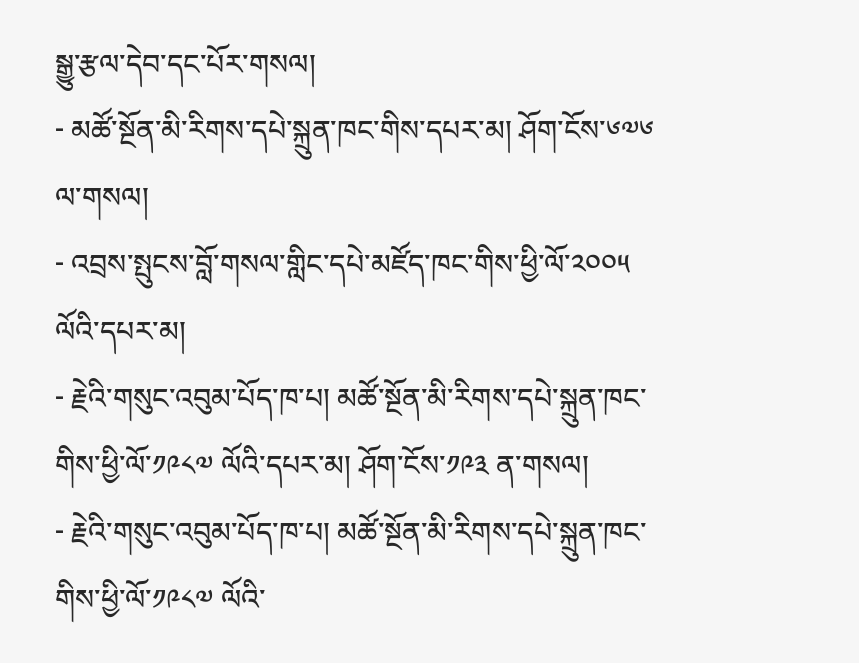སྒྱུ་རྩལ་དེབ་དང་པོར་གསལ།
- མཚོ་སྔོན་མི་རིགས་དཔེ་སྐྲུན་ཁང་གིས་དཔར་མ། ཤོག་ངོས་༦༧༦ ལ་གསལ།
- འབྲས་སྤུངས་བློ་གསལ་གླིང་དཔེ་མཛོད་ཁང་གིས་ཕྱི་ལོ་༢༠༠༥ ལོའི་དཔར་མ།
- རྗེའི་གསུང་འབུམ་པོད་ཁ་པ། མཚོ་སྔོན་མི་རིགས་དཔེ་སྐྲུན་ཁང་གིས་ཕྱི་ལོ་༡༩༨༧ ལོའི་དཔར་མ། ཤོག་ངོས་༡༩༣ ན་གསལ།
- རྗེའི་གསུང་འབུམ་པོད་ཁ་པ། མཚོ་སྔོན་མི་རིགས་དཔེ་སྐྲུན་ཁང་གིས་ཕྱི་ལོ་༡༩༨༧ ལོའི་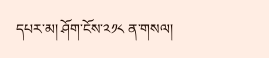དཔར་མ། ཤོག་ངོས་༢༡༨ ན་གསལ།